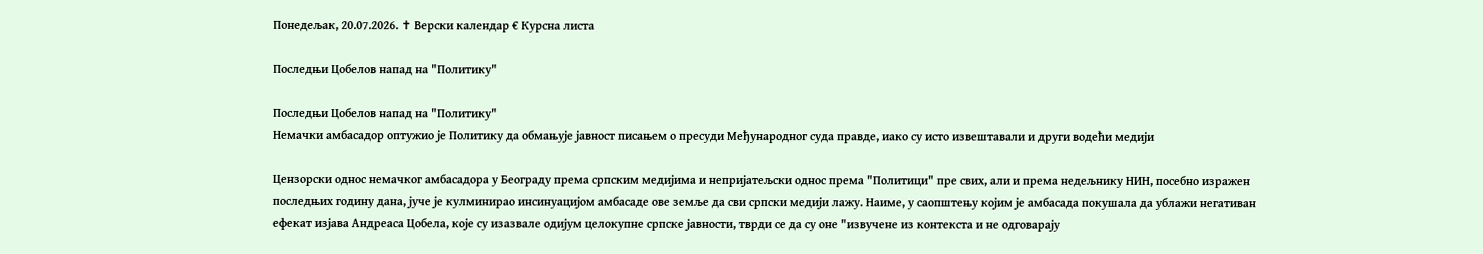Понедељак, 20.07.2026. ✝ Верски календар € Курсна листа

Последњи Цобелов напад на "Политику"

Последњи Цобелов напад на "Политику"
Немачки амбасадор оптужио је Политику да обмањује јавност писањем о пресуди Међународног суда правде, иако су исто извештавали и други водећи медији

Цензорски однос немачког амбасадора у Београду према српским медијима и непријатељски однос према "Политици" пре свих, али и према недељнику НИН, посебно изражен последњих годину дана, јуче је кулминирао инсинуацијом амбасаде ове земље да сви српски медији лажу. Наиме, у саопштењу којим је амбасада покушала да ублажи негативан ефекат изјава Андреаса Цобела, које су изазвале одијум целокупне српске јавности, тврди се да су оне "извучене из контекста и не одговарају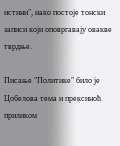истини", иако постоје тонски записи који оповргавају овакве тврдње.

Писање "Политике" било је Цобелова тема и прексиноћ приликом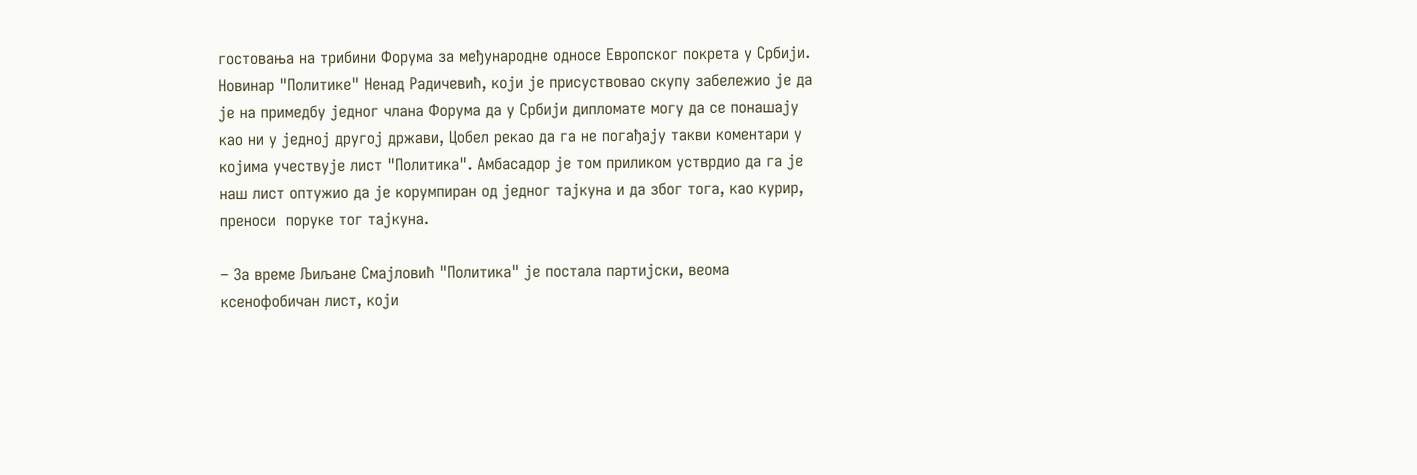гостовања на трибини Форума за међународне односе Европског покрета у Србији. Новинар "Политике" Ненад Радичевић, који је присуствовао скупу забележио је да је на примедбу једног члана Форума да у Србији дипломате могу да се понашају као ни у једној другој држави, Цобел рекао да га не погађају такви коментари у којима учествује лист "Политика". Амбасадор је том приликом устврдио да га је наш лист оптужио да је корумпиран од једног тајкуна и да због тога, као курир, преноси  поруке тог тајкуна.

– За време Љиљане Смајловић "Политика" је постала партијски, веома ксенофобичан лист, који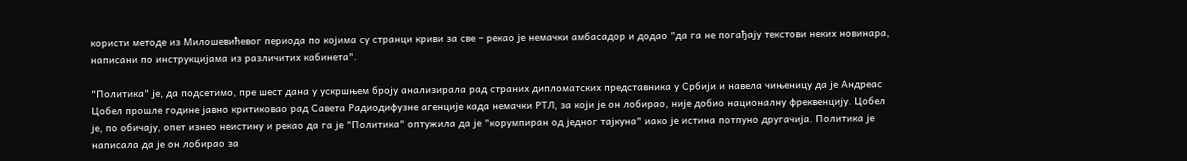користи методе из Милошевићевог периода по којима су странци криви за све – рекао је немачки амбасадор и додао "да га не погађају текстови неких новинара, написани по инструкцијама из различитих кабинета".

"Политика" је, да подсетимо, пре шест дана у ускршњем броју анализирала рад страних дипломатских представника у Србији и навела чињеницу да је Андреас Цобел прошле године јавно критиковао рад Савета Радиодифузне агенције када немачки РТЛ, за који је он лобирао, није добио националну фреквенцију. Цобел је, по обичају, опет изнео неистину и рекао да га је "Политика" оптужила да је "корумпиран од једног тајкуна" иако је истина потпуно другачија. Политика је написала да је он лобирао за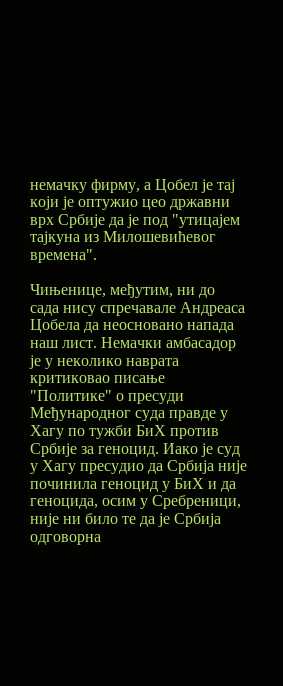немачку фирму, а Цобел је тај који је оптужио цео државни врх Србије да је под "утицајем тајкуна из Милошевићевог времена".

Чињенице, међутим, ни до сада нису спречавале Андреаса Цобела да неосновано напада наш лист. Немачки амбасадор је у неколико наврата критиковао писање "Политике" о пресуди Међународног суда правде у Хагу по тужби БиХ против Србије за геноцид. Иако је суд у Хагу пресудио да Србија није починила геноцид у БиХ и да геноцида, осим у Сребреници, није ни било те да је Србија одговорна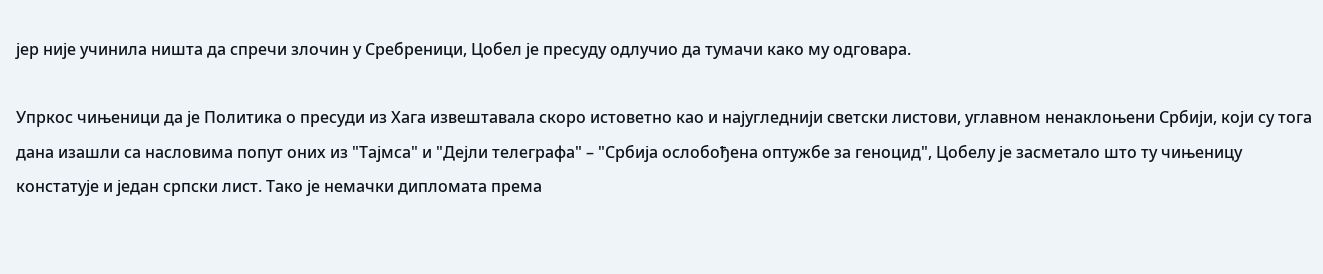јер није учинила ништа да спречи злочин у Сребреници, Цобел је пресуду одлучио да тумачи како му одговара.

Упркос чињеници да је Политика о пресуди из Хага извештавала скоро истоветно као и најугледнији светски листови, углавном ненаклоњени Србији, који су тога дана изашли са насловима попут оних из "Тајмса" и "Дејли телеграфа" – "Србија ослобођена оптужбе за геноцид", Цобелу је засметало што ту чињеницу констатује и један српски лист. Тако је немачки дипломата према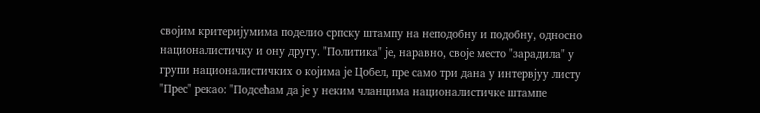својим критеријумима поделио српску штампу на неподобну и подобну, односно националистичку и ону другу. "Политика" је, наравно, своје место "зарадила" у групи националистичких о којима је Цобел, пре само три дана у интервјуу листу "Прес" рекао: "Подсећам да је у неким чланцима националистичке штампе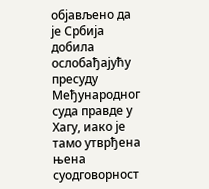објављено да је Србија добила ослобађајућу пресуду Међународног суда правде у Хагу, иако је тамо утврђена њена суодговорност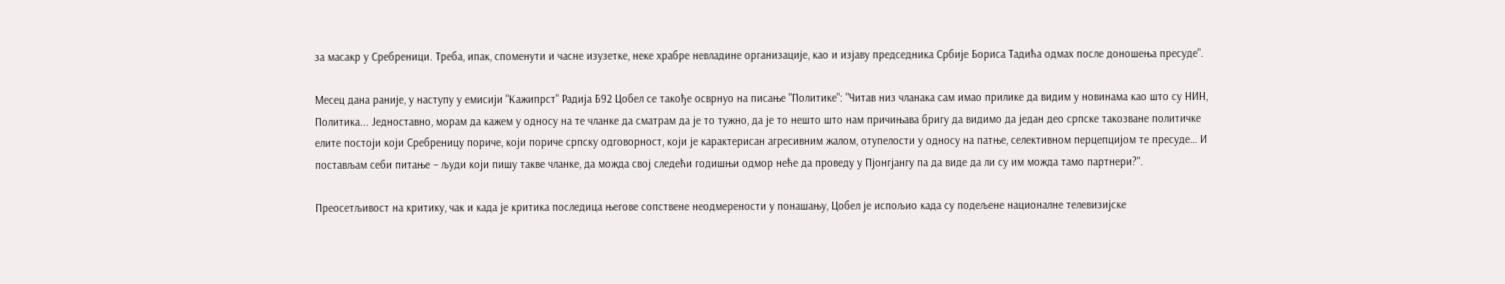за масакр у Сребреници. Треба, ипак, споменути и часне изузетке, неке храбре невладине организације, као и изјаву председника Србије Бориса Тадића одмах после доношења пресуде".

Месец дана раније, у наступу у емисији "Кажипрст" Радија Б92 Цобел се такође осврнуо на писање "Политике": "Читав низ чланака сам имао прилике да видим у новинама као што су НИН, Политика... Једноставно, морам да кажем у односу на те чланке да сматрам да је то тужно, да је то нешто што нам причињава бригу да видимо да један део српске такозване политичке елите постоји који Сребреницу пориче, који пориче српску одговорност, који је карактерисан агресивним жалом, отупелости у односу на патње, селективном перцепцијом те пресуде… И постављам себи питање – људи који пишу такве чланке, да можда свој следећи годишњи одмор неће да проведу у Пјонгјангу па да виде да ли су им можда тамо партнери?".

Преосетљивост на критику, чак и када је критика последица његове сопствене неодмерености у понашању, Цобел је испољио када су подељене националне телевизијске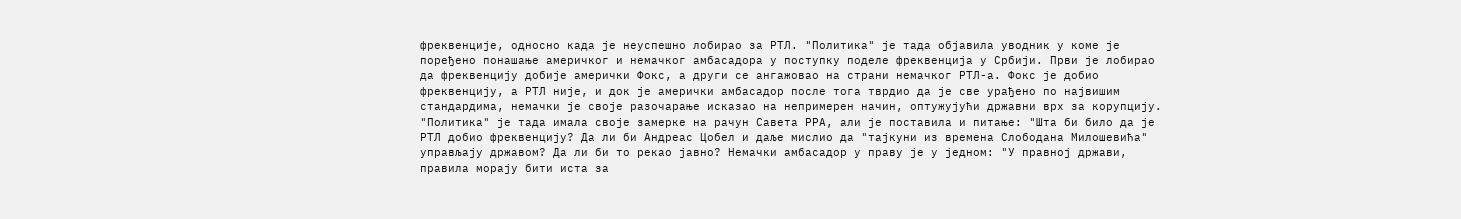фреквенције, односно када је неуспешно лобирао за РТЛ. "Политика" је тада објавила уводник у коме је поређено понашање америчког и немачког амбасадора у поступку поделе фреквенција у Србији. Први је лобирао да фреквенцију добије амерички Фокс, а други се ангажовао на страни немачког РТЛ-а. Фокс је добио фреквенцију, а РТЛ није, и док је амерички амбасадор после тога тврдио да је све урађено по највишим стандардима, немачки је своје разочарање исказао на непримерен начин, оптужујући државни врх за корупцију. "Политика" је тада имала своје замерке на рачун Савета РРА, али је поставила и питање: "Шта би било да је РТЛ добио фреквенцију? Да ли би Андреас Цобел и даље мислио да "тајкуни из времена Слободана Милошевића" управљају државом? Да ли би то рекао јавно? Немачки амбасадор у праву је у једном: "У правној држави, правила морају бити иста за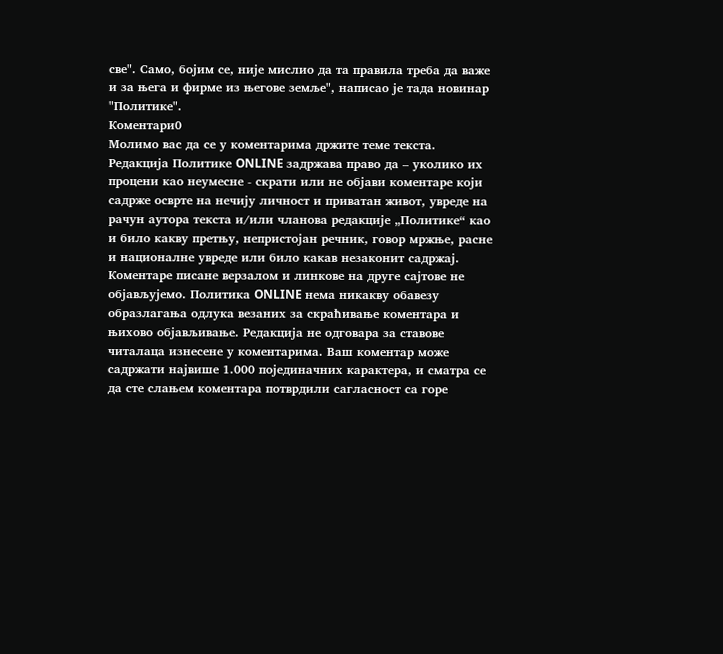све". Само, бојим се, није мислио да та правила треба да важе и за њега и фирме из његове земље", написао је тада новинар "Политике".
Коментари0
Молимо вас да се у коментарима држите теме текста. Редакција Политике ONLINE задржава право да – уколико их процени као неумесне - скрати или не објави коментаре који садрже осврте на нечију личност и приватан живот, увреде на рачун аутора текста и/или чланова редакције „Политике“ као и било какву претњу, непристојан речник, говор мржње, расне и националне увреде или било какав незаконит садржај. Коментаре писане верзалом и линкове на друге сајтове не објављујемо. Политика ONLINE нема никакву обавезу образлагања одлука везаних за скраћивање коментара и њихово објављивање. Редакција не одговара за ставове читалаца изнесене у коментарима. Ваш коментар може садржати највише 1.000 појединачних карактера, и сматра се да сте слањем коментара потврдили сагласност са горе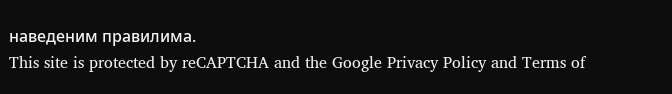наведеним правилима.
This site is protected by reCAPTCHA and the Google Privacy Policy and Terms of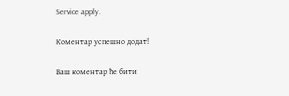Service apply.

Комeнтар успeшно додат!

Ваш комeнтар ћe бити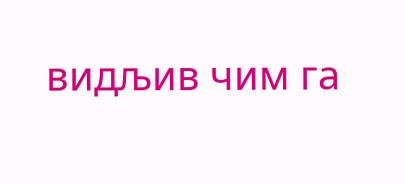видљив чим га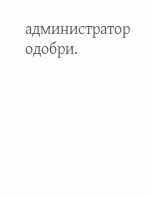администратор одобри.